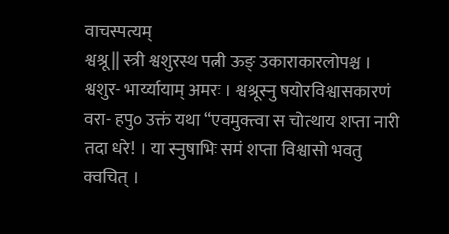वाचस्पत्यम्
श्वश्रू || स्त्री श्वशुरस्थ पत्नी ऊङ् उकाराकारलोपश्च । श्वशुर- भार्य्यायाम् अमरः । श्वश्रूस्नु षयोरविश्वासकारणं वरा- हपु० उक्तं यथा “एवमुक्त्वा स चोत्थाय शप्ता नारी तदा धरे! । या स्नुषाभिः समं शप्ता विश्वासो भवतु क्वचित् ।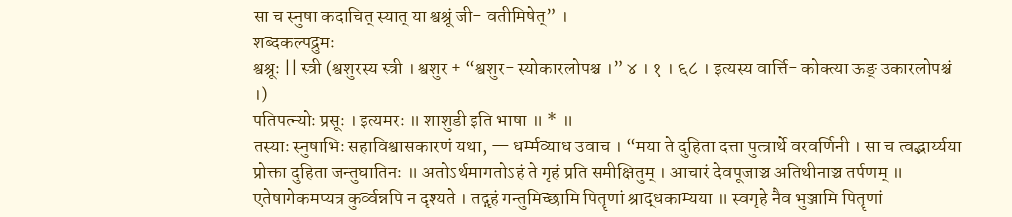सा च स्नुषा कदाचित् स्यात् या श्वश्रूं जी- वतीमिषेत्” ।
शब्दकल्पद्रुमः
श्वश्रूः || स्त्री (श्वशुरस्य स्त्री । श्वशुर + “श्वशुर- स्योकारलोपश्च ।” ४ । १ । ६८ । इत्यस्य वार्त्ति- कोक्त्या ऊङ् उकारलोपश्चं ।)
पतिपत्न्योः प्रसूः । इत्यमरः ॥ शाशुडी इति भाषा ॥ * ॥
तस्याः स्नुषाभिः सहाविश्वासकारणं यथा, — धर्म्मव्याध उवाच । “मया ते दुहिता दत्ता पुत्त्रार्थे वरवर्णिनी । सा च त्वद्भार्य्यया प्रोक्ता दुहिता जन्तुघातिनः ॥ अतोऽर्थमागतोऽहं ते गृहं प्रति समीक्षितुम् । आचारं देवपूजाञ्च अतिथीनाञ्च तर्पणम् ॥ एतेषागेकमप्यत्र कुर्व्वन्नपि न दृश्यते । तद्गृहं गन्तुमिच्छामि पितॄणां श्राद्धकाम्यया ॥ स्वगृहे नैव भुञ्जामि पितॄणां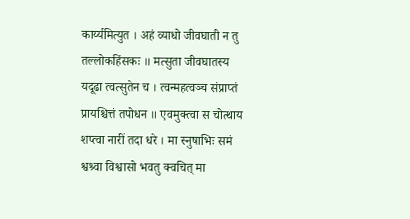कार्य्यमित्युत । अहं व्याधो जीवघाती न तु तल्लोकहिंसकः ॥ मत्सुता जीवघातस्य यदूढा त्वत्सुतेन च । त्वन्महत्वञ्च संप्राप्तं प्रायश्चित्तं तपोधन ॥ एवमुक्त्वा स चोत्थाय शप्त्वा नारीं तदा धरे । मा स्नुषाभिः समं श्वश्र्वा विश्वासो भवतु क्वचित् मा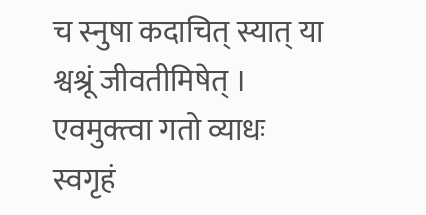च स्नुषा कदाचित् स्यात् या श्वश्रूं जीवतीमिषेत् । एवमुक्त्वा गतो व्याधः स्वगृहं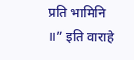प्रति भामिनि ॥” इति वाराहे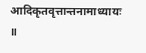आदिकृतवृत्तान्तनामाध्यायः ॥